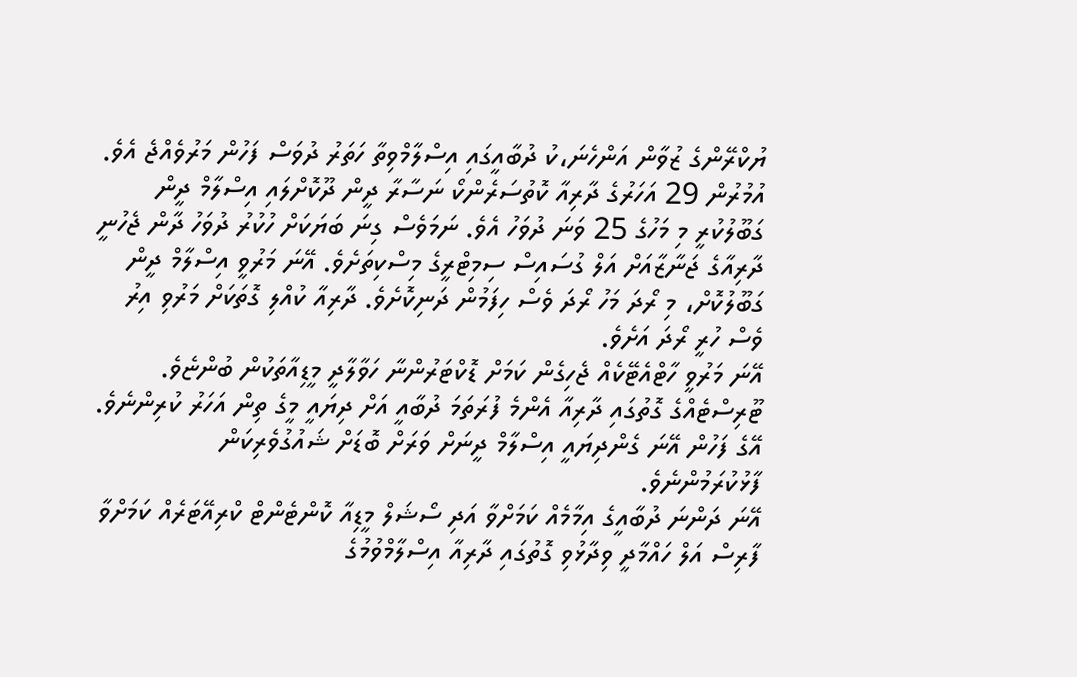ޔުކްރޭންގެ ޒުވާން އަންހެނަ،ކު ދުބާއީގައި އިސްލާމްވިތާ ހަތަރު ދުވަސް ފަހުން މަރުވެއްޖެ އެވެ.
އުމުރުން 29 އަހަރުގެ ދާރިއާ ކޮތުސަރެންކޯ ނަސާރާ ދީން ދޫކޮށްލައި އިސްލާމް ދީން ގަބޫލުކުރީ މި މަހުގެ 25 ވަނަ ދުވަހު އެވެ. ނަމަވެސް ގިނަ ބަޔަކަށް ހުކުރު ދުވަހު ދާން ޖެހުނީ ދާރިއާގެ ޖަނާޒާއަށް އަލް ގުސައިސް ސިމިޓްރީގެ މިސްކިތަށެވެ. އޭނަ މަރުވީ އިސްލާމް ދީން ގަބޫލުކޮށް، މި ރޯދަ މަހު ރޯދަ ވެސް ހިފަމުން ދަނިކޮށެވެ. ދާރިއާ ކުއްލި ގޮތަކަށް މަރުވި އިރު ވެސް ހުރީ ރޯދަ އަށެވެ.
އޭނަ މަރުވީ ހާޓްއެޓޭކެއް ޖެހިގެން ކަމަށް ޑޮކްޓަރުންނާ ހަވާލާދީ މީޑިއާތަކުން ބުންޏެވެ.
ޓޫރިސްޓެއްގެ ގޮތުގައި ދާރިއާ އެންމެ ފުރަތަމަ ދުބާއީ އަށް ދިޔައީ މީގެ ތިން އަހަރު ކުރިންނެވެ. އޭގެ ފަހުން އޭނަ ގެންދިޔައީ އިސްލާމް ދީނަށް ވަރަށް ބޮޑަށް ޝައުގުވެރިކަން ފާޅުކުރަމުންނެވެ.
އޭނަ ދަންނަ ދުބާއީގެ އިމާމެއް ކަމަށްވާ އަދި ސޯޝަލް މީޑިއާ ކޮންޓެންޓް ކްރިއޭޓަރެއް ކަމަށްވާ ފާރިސް އަލް ހައްމާދީ ވިދާޅުވި ގޮތުގައި ދާރިއާ އިސްލާމްވުމުގެ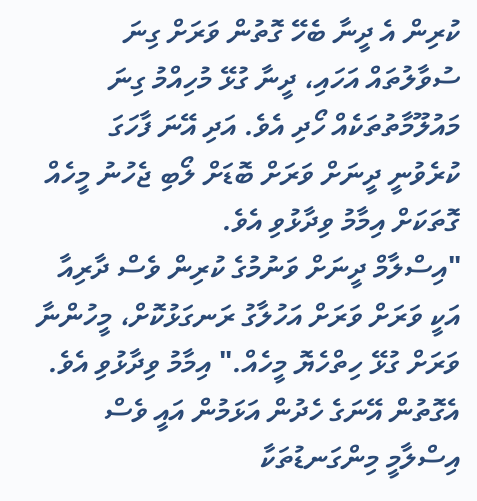ކުރިން އެ ދީނާ ބެހޭ ގޮތުން ވަރަށް ގިނަ ސުވާލުތައް އަހައި، ދީނާ ގުޅޭ މުހިއްމު ގިނަ މައުލޫމާތުތަކެއް ހޯދި އެވެ. އަދި އޭނަ ފާހަގަ ކުރެވުނީ ދީނަށް ވަރަށް ބޮޑަށް ލޯބި ޖެހުނު މީހެއް ގޮތަކަށް އިމާމު ވިދާޅުވި އެވެ.
"އިސްލާމް ދީނަށް ވަނުމުގެ ކުރިން ވެސް ދާރިއާ އަކީ ވަރަށް ވަރަށް އަހުލާގު ރަނގަޅުކޮށް، މީހުންނާ ވަރަށް ގުޅޭ ހިތްހެޔޮ މީހެއް." އިމާމު ވިދާޅުވި އެވެ.
އެގޮތުން އޭނަގެ ހެދުން އަޅަމުން އައީ ވެސް އިސްލާމީ މިންގަނޑުތަކާ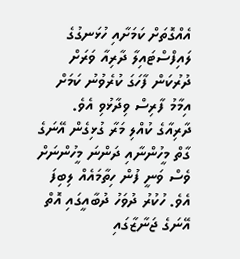އެއްގޮތަށް ކަމަށާއި ހުޅަނގުގެ ލައިފްސްޓައިލާ ދާރިއާ ވަރަށް ދުރުކަން ފާހަގަ ކުރެވުނު ކަމަށް އިމާމު ފާރިސް ވިދާޅުވި އެވެ.
ދާރިއާގެ ކުއްލި މަރާ ގުޅިގެން އޭނަގެ ގާތް މީހުންނާއި ދަންނަ މީހުންނަށް ވެސް ވަނީ ފުން ހިތާމައެއް ލިބިފަ އެވެ. ހުކުރު ދުވަހު ދުބާއީގައި އޮތް އޭނަގެ ޖަނާޒާގައި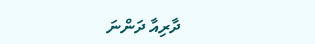ދާރިއާ ދަންނަ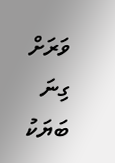ވަރަށް ގިނަ ބަޔަކު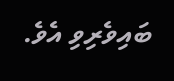ބައިވެރިވި އެވެ.